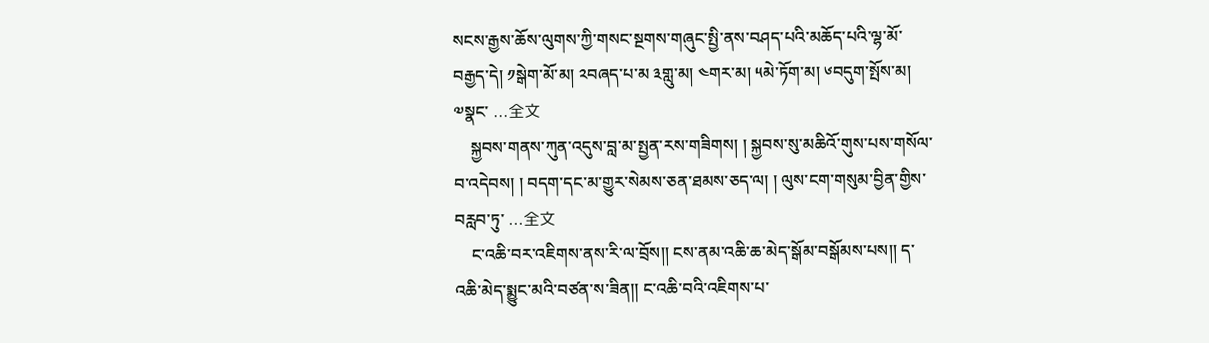སངས་རྒྱས་ཆོས་ལུགས་ཀྱི་གསང་སྔགས་གཞུང་སྤྱི་ནས་བཤད་པའི་མཆོད་པའི་ལྷ་མོ་བརྒྱད་དེ། ༡སྒེག་མོ་མ། ༢བཞད་པ་མ ༣གླུ་མ། ༤གར་མ། ༥མེ་ཏོག་མ། ༦བདུག་སྤོས་མ། ༧སྣང་ ...全文
    སྐྱབས་གནས་ཀུན་འདུས་བླ་མ་སྤྱན་རས་གཟིགས། ། སྐྱབས་སུ་མཆིའོ་གུས་པས་གསོལ་བ་འདེབས། ། བདག་དང་མ་གྱུར་སེམས་ཅན་ཐམས་ཅད་ལ། ། ལུས་ངག་གསུམ་བྱིན་གྱིས་བརླབ་ཏུ་ ...全文
    ང་འཆི་བར་འཇིགས་ནས་རི་ལ་བྲོས།། ངས་ནམ་འཆི་ཆ་མེད་སྒོམ་བསྒོམས་པས།། ད་འཆི་མེད་སྨྱུང་མའི་བཙན་ས་ཟིན།། ང་འཆི་བའི་འཇིགས་པ་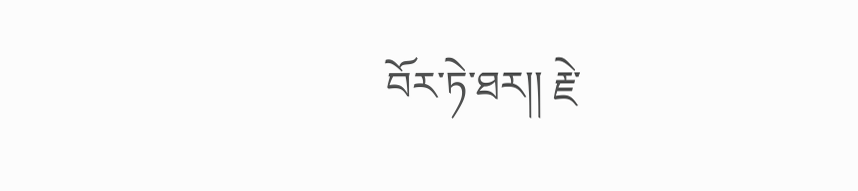བོར་ཏེ་ཐར།། རྗེ་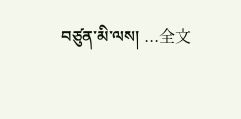བཙུན་མི་ལས། ...全文